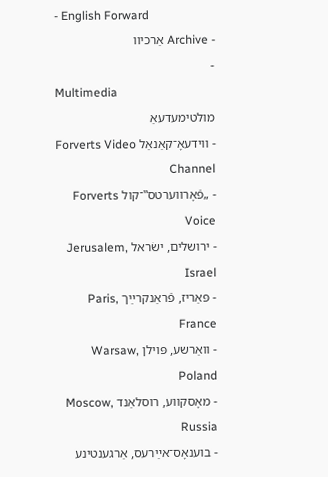- English Forward
- Archive אַרכיוו
-
Multimedia
מולטימעדעאַ
- ווידעאָ־קאַנאַל Forverts Video Channel
- „פֿאָרווערטס‟־קול Forverts Voice
- ירושלים, ישׂראל Jerusalem, Israel
- פּאַריז, פֿראַנקרײַך Paris, France
- וואַרשע, פּוילן Warsaw, Poland
- מאָסקווע, רוסלאַנד Moscow, Russia
- בוענאָס־אײַרעס, אַרגענטינע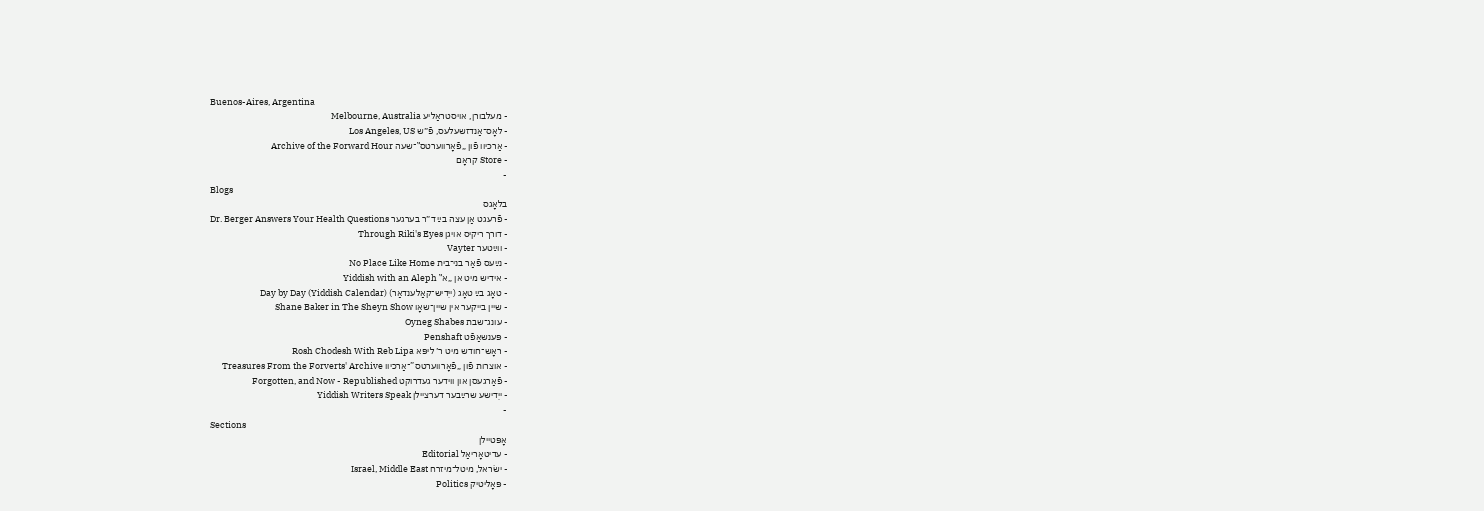Buenos-Aires, Argentina
- מעלבורן, אויסטראַליע Melbourne, Australia
- לאָס־אַנדזשעלעס, פֿ״ש Los Angeles, US
- אַרכיוו פֿון „פֿאָרווערטס‟־שעה Archive of the Forward Hour
- Store קראָם
-
Blogs
בלאָגס
- פֿרעגט אַן עצה בײַ ד״ר בערגער Dr. Berger Answers Your Health Questions
- דורך ריקיס אויגן Through Riki's Eyes
- ווײַטער Vayter
- נײַעס פֿאַר בני־בית No Place Like Home
- אידיש מיט אן „א‟ Yiddish with an Aleph
- טאָג בײַ טאָג (ייִדיש־קאַלענדאַר) Day by Day (Yiddish Calendar)
- שיין בייקער אין שיין־שאָו Shane Baker in The Sheyn Show
- עונג־שבת Oyneg Shabes
- פּענשאַפֿט Penshaft
- ראָש־חודש מיט ר׳ ליפּא Rosh Chodesh With Reb Lipa
- אוצרות פֿון „פֿאָרווערטס”־אַרכיוו Treasures From the Forverts' Archive
- פֿאַרגעסן און ווידער געדרוקט Forgotten, and Now - Republished
- ייִדישע שרײַבער דערציילן Yiddish Writers Speak
-
Sections
אָפּטיילן
- עדיטאָריאַל Editorial
- ישׂראל, מיטל־מיזרח Israel, Middle East
- פּאָליטיק Politics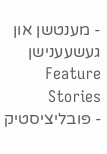- מענטשן און געשעענישן Feature Stories
- פּובליציסטיק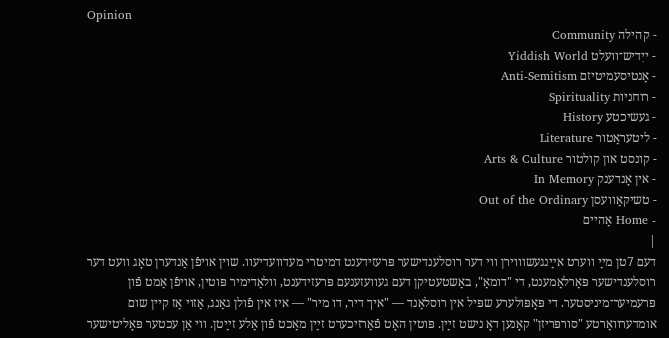Opinion
- קהילה Community
- ייִדיש־וועלט Yiddish World
- אַנטיסעמיטיזם Anti-Semitism
- רוחניות Spirituality
- געשיכטע History
- ליטעראַטור Literature
- קונסט און קולטור Arts & Culture
- אין אָנדענק In Memory
- טשיקאַוועסן Out of the Ordinary
- Home אַהיים
|
דעם 7טן מײַ ווערט אײַנגעשוווירן ווי דער רוסלענדישער פּרעזידענט דמיטרי מעדוועדיעוו. שוין אויפֿן אַנדערן טאָג וועט דער רוסלענדישער פּאַרלאַמענט, די "דומאַ", באַשטעטיקן דעם געוועזענעם פּרעזידענט, וולאַדימיר פּוטין, אויפֿן אַמט פֿון פּרעמיער־מיניסטער. די פּאָפּולערע שפּיל אין רוסלאַנד — "איך דיר, דו מיר" — איז אין פֿולן גאַנג, אַזוי אַז קיין שום אומדערוואַרטע "סורפּריזן" קאָנען דאָ נישט זײַן. פּוטין האָט פֿאַרזיכערט זײַן מאַכט פֿון אַלע זײַטן. ווי אַן עכטער פּאָליטישער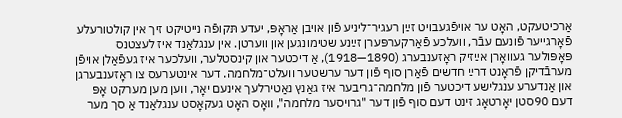אַרכיטעקט, האָט ער אויפֿגעבויט זײַן רעגיר־ליניע פֿון אויבן אַראָפּ, יעדע תּקופֿה נייטיקט זיך אין קולטורעלע פֿאָרגייער פֿונעם עבֿר, וועלכע פֿאַרקערפּערן זײַנע שטימונגען און ווערטן. אין ענגלאַנד איז לעצטנס פּאָפּולער געוואָרן אײַזיק ראָזענבערג (1890—1918), אַ דיכטער און קינסטלער, וועלכער איז געפֿאַלן אויפֿן מערבֿדיקן פֿראָנט דרײַ חדשים פֿאַרן סוף פֿון דער ערשטער וועלט־מלחמה. דער אינטערעס צו ראָזענבערגן און אַנדערע ענגלישע דיכטער פֿון מלחמה־גריבער איז גאַנץ נאַטירלעך אינעם יאָר, ווען מען מערקט אָפּ דעם 90סטן יאָרטאָג זינט דעם סוף פֿון דער "גרויסער מלחמה", וואָס האָט געקאָסט ענגלאַנד אַ סך מער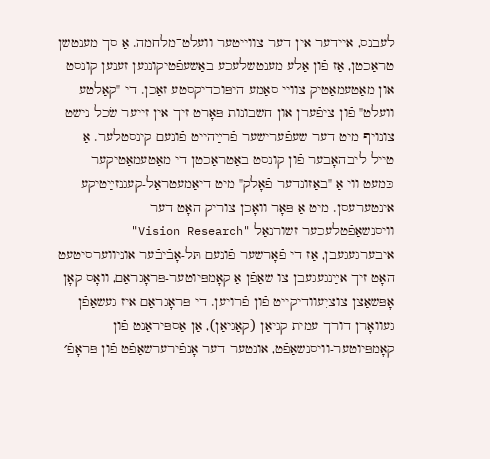לעבנס, איידער אין דער צווייטער וועלט־מלחמה. אַ סך מענטשן טראַכטן, אַז פֿון אַלע מענטשלעכע באַשעפֿטיקונגען זענען קונסט און מאַטעמאַטיק צוויי סאַמע היפּוכדיקסטע זאַכן. די "קאַלטע וועלט" פֿון ציפֿערן און חשבונות פּאָרט זיך אין זייער שׂכל נישט צונויף מיט דער שעפֿערישער פֿרײַהייט פֿונעם קינסטלער. אַ טייל ליבהאָבער פֿון קונסט באַטראַכטן די מאַטעמאַטיקער כּמעט ווי אַ "באַזונדער פֿאָלק" מיט דיאַמעטראַל-קעגנזײַטיקע אינטערעסן. מיט אַ פּאָר וואָכן צוריק האָט דער וויסנשאַפֿטלעכער זשורנאַל "Vision Research" איבערגעגעבן, אַז די פֿאָרשער פֿונעם תּל-אָבֿיבֿער אוניווערסיטעט האָט זיך אײַנגעגעבן צו שאַפֿן אַ קאָמפּיוטער-פּראָגראַם, וואָס קאָן אָפּשאַצן צוציִעוודיקייט פֿון פֿרויען. די פּראָגראַם איז געשאַפֿן געוואָרן דורך עמית קגיאַן (קאַגיאַן), אַן אַספּיראַנט פֿון קאָמפּיוטער-וויסנשאַפֿט, אונטער דער אָנפֿירערשאַפֿט פֿון פּראָפֿ׳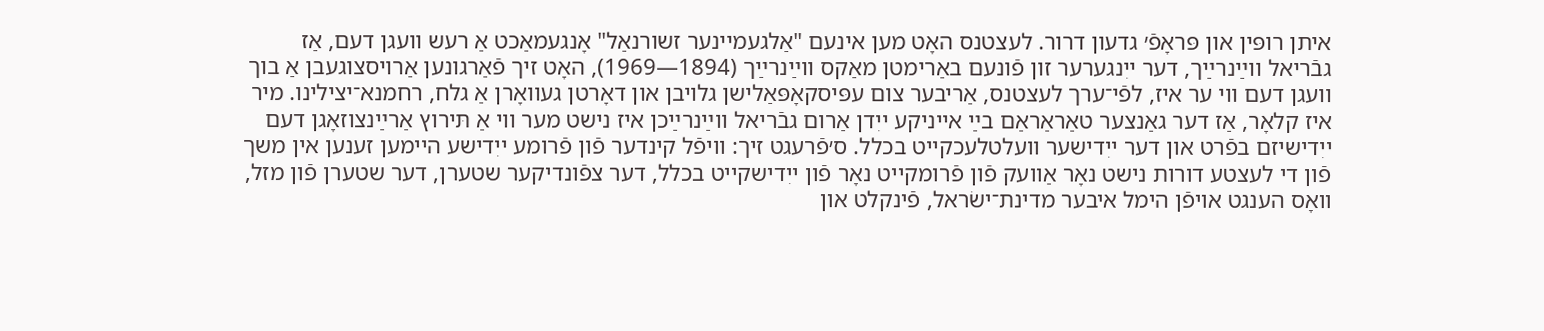איתן רופּין און פּראָפֿ׳ גדעון דרור. לעצטנס האָט מען אינעם "אַלגעמיינער זשורנאַל" אָנגעמאַכט אַ רעש וועגן דעם, אַז גבֿריאל ווײַנרײַך, דער ייִנגערער זון פֿונעם באַרימטן מאַקס ווײַנרײַך (1894—1969), האָט זיך פֿאַרגונען אַרויסצוגעבן אַ בוך וועגן דעם ווי ער איז, לפֿי־ערך לעצטנס, אַריבער צום עפּיסקאָפּאַלישן גלויבן און דאָרטן געוואָרן אַ גלח, רחמנא־יצילינו. מיר איז קלאָר, אַז דער גאַנצער טאַראַראַם בײַ אייניקע ייִדן אַרום גבֿריאל ווײַנרײַכן איז נישט מער ווי אַ תּירוץ אַרײַנצוזאָגן דעם ייִדישיזם בפֿרט און דער ייִדישער וועלטלעכקייט בכלל. ס׳פֿרעגט זיך: וויפֿל קינדער פֿון פֿרומע ייִדישע היימען זענען אין משך פֿון די לעצטע דורות נישט נאָר אַוועק פֿון פֿרומקייט נאָר פֿון ייִדישקייט בכלל, דער צפֿונדיקער שטערן, דער שטערן פֿון מזל, וואָס הענגט אויפֿן הימל איבער מדינת־ישׂראל, פֿינקלט און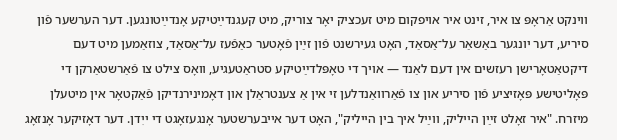ווינקט אַראָפּ צו איר, זינט איר אויפקום מיט זעכציק יאָר צוריק, מיט קעגנדײַטיקע אָנדײַטונגען. דער הערשער פֿון סיריע, דער יונגער באַשאַר על־אַסאַד, האָט געירשנט פֿון זײַן פֿאָטער כאַפֿעז על־אַסאַד, צוזאַמען מיט דעם דיקטאַטאָרישן רעזשים אין דעם לאַנד — אויך די טאָפּלדײַטיקע סטראַטעגיע, וואָס צילט צו פֿאַרשטאַרקן די פּאָליטישע פּאָזיציע פֿון סיריע און צו פֿאַרוואַנדלען זי אין אַ צענטראַלן און דאָמינירנדיקן פֿאַקטאָר אין מיטעלן מיזרח. "איר זאָלט זײַן הייליק, ווײַל איך בין הייליק", האָט דער אייבערשטער אָנגעזאָגט די ייִדן. דער דאָזיקער אָנזאָג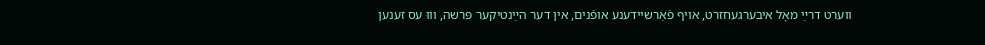ווערט דרײַ מאָל איבערגעחזרט, אויף פֿאַרשיידענע אופֿנים, אין דער הײַנטיקער פּרשה, וווּ עס זענען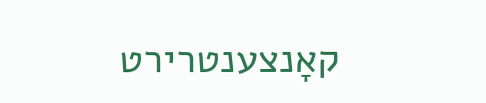קאָנצענטרירט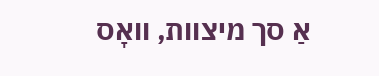אַ סך מיצוות, וואָס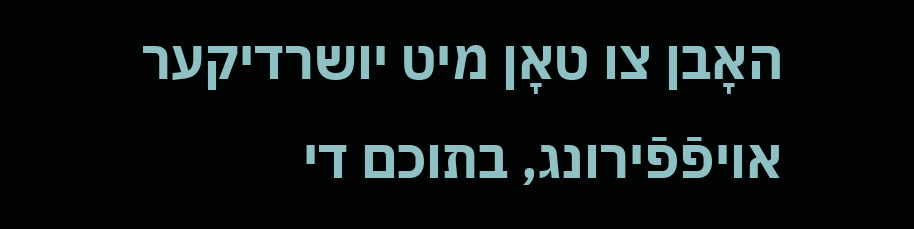האָבן צו טאָן מיט יושרדיקער אויפֿפֿירונג, בתוכם די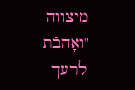מיצווה "ואָהבֿת לרעך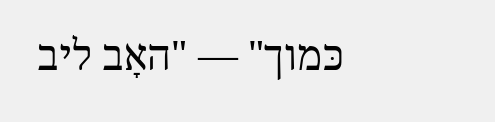כּמוך" — "האָב ליב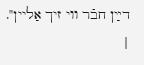דײַן חבֿר ווי זיך אַליין". |